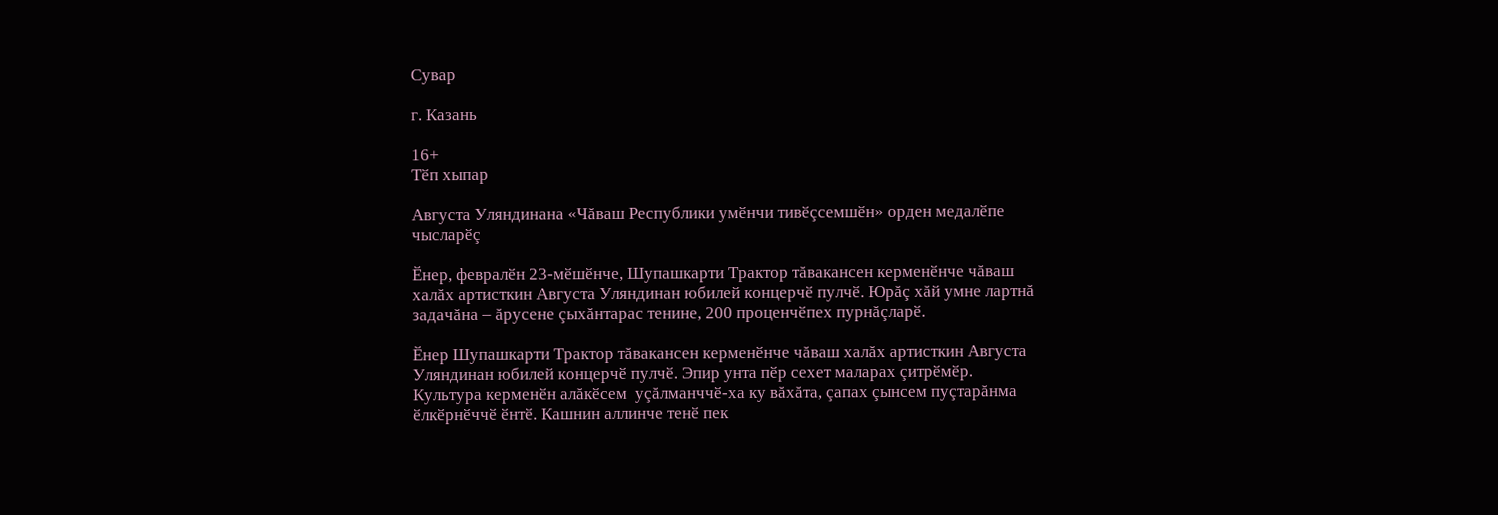Сувар

г. Казань

16+
Тӗп хыпар

Августа Уляндинана «Чăваш Республики умӗнчи тивӗçсемшӗн» орден медалӗпе чысларӗç

Ӗнер, февралӗн 23-мӗшӗнче, Шупашкарти Трактор тăвакансен керменӗнче чăваш халăх артисткин Августа Уляндинан юбилей концерчӗ пулчӗ. Юрăç хăй умне лартнă задачăна – ăрусене çыхăнтарас тенине, 200 проценчӗпех пурнăçларӗ.

Ӗнер Шупашкарти Трактор тăвакансен керменӗнче чăваш халăх артисткин Августа Уляндинан юбилей концерчӗ пулчӗ. Эпир унта пӗр сехет маларах çитрӗмӗр. Культура керменӗн алăкӗсем  уçăлманччӗ-ха ку вăхăта, çапах çынсем пуçтарăнма ӗлкӗрнӗччӗ ӗнтӗ. Кашнин аллинче тенӗ пек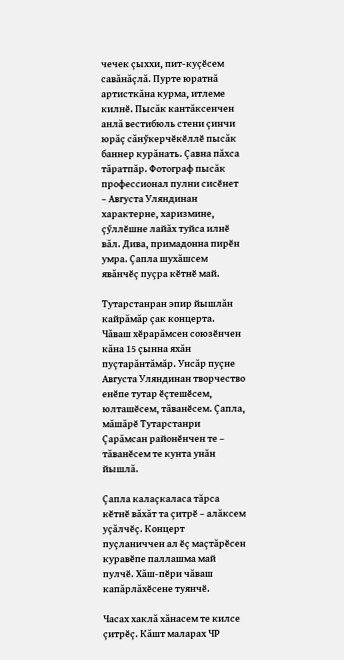чечек çыххи, пит-куçӗсем савăнăçлă. Пурте юратнă артисткăна курма, итлеме килнӗ. Пысăк кантăксенчен анлă вестибюль стени çинчи юрăç сăнӳкерчӗкӗллӗ пысăк баннер курăнать. Çавна пăхса тăратпăр. Фотограф пысăк профессионал пулни сисӗнет – Августа Уляндинан характерне, харизмине, çӳллӗшне лайăх туйса илнӗ вăл. Дива, примадонна пирӗн умра. Çапла шухăшсем явăнчӗç пуçра кӗтнӗ май.

Тутарстанран эпир йышлăн кайрăмăр çак концерта. Чăваш хӗрарăмсен союзӗнчен кăна 15 çынна яхăн пуçтарăнтăмăр. Унсăр пуçне Августа Уляндинан творчество енӗпе тутар ӗçтешӗсем, юлташӗсем, тăванӗсем. Çапла, мăшăрӗ Тутарстанри Çарăмсан районӗнчен те – тăванӗсем те кунта унăн йышлă.

Çапла калаçкаласа тăрса кӗтнӗ вăхăт та çитрӗ – алăксем уçăлчӗç. Концерт пуçланиччен ал ӗç маçтăрӗсен куравӗпе паллашма май пулчӗ. Хăш-пӗри чăваш капăрлăхӗсене туянчӗ.

Часах хаклă хăнасем те килсе çитрӗç. Кăшт маларах ЧР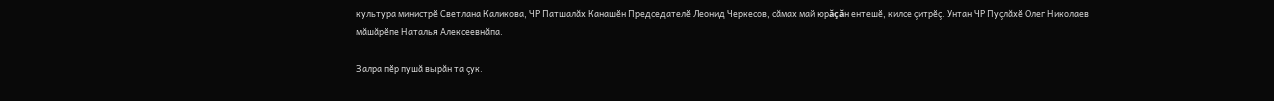культура министрӗ Светлана Каликова, ЧР Патшалăх Канашӗн Председателӗ Леонид Черкесов, сăмах май юрăçăн ентешӗ, килсе çитрӗç. Унтан ЧР Пуçлăхӗ Олег Николаев мăшăрӗпе Наталья Алексеевнăпа.

Залра пӗр пушă вырăн та çук.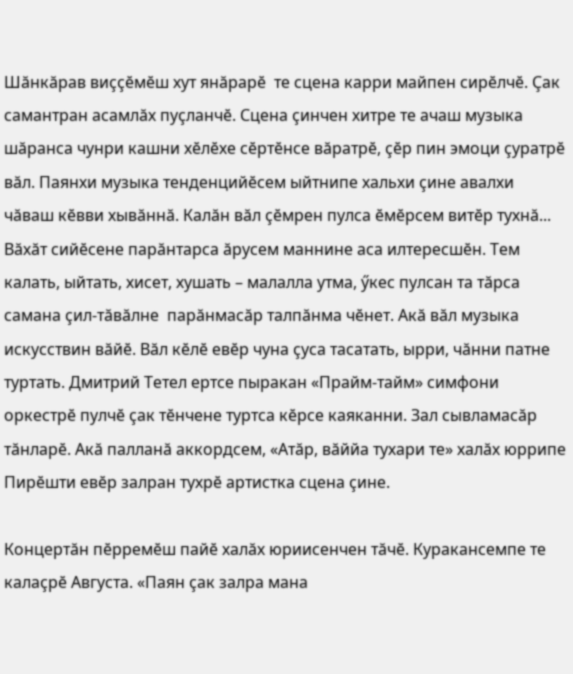Шăнкăрав виççӗмӗш хут янăрарӗ  те сцена карри майпен сирӗлчӗ. Çак самантран асамлăх пуçланчӗ. Сцена çинчен хитре те ачаш музыка шăранса чунри кашни хӗлӗхе сӗртӗнсе вăратрӗ, çӗр пин эмоци çуратрӗ вăл. Паянхи музыка тенденцийӗсем ыйтнипе хальхи çине авалхи чăваш кӗвви хывăннă. Калăн вăл çӗмрен пулса ӗмӗрсем витӗр тухнă... Вăхăт сийӗсене парăнтарса ăрусем маннине аса илтересшӗн. Тем калать, ыйтать, хисет, хушать – малалла утма, ӳкес пулсан та тăрса самана çил-тăвăлне  парăнмасăр талпăнма чӗнет. Акă вăл музыка искусствин вăйӗ. Вăл кӗлӗ евӗр чуна çуса тасатать, ырри, чăнни патне туртать. Дмитрий Тетел ертсе пыракан «Прайм-тайм» симфони оркестрӗ пулчӗ çак тӗнчене туртса кӗрсе каяканни. Зал сывламасăр тăнларӗ. Акă палланă аккордсем, «Атăр, вăййа тухари те» халăх юррипе Пирӗшти евӗр залран тухрӗ артистка сцена çине.

Концертăн пӗрремӗш пайӗ халăх юриисенчен тăчӗ. Куракансемпе те калаçрӗ Августа. «Паян çак залра мана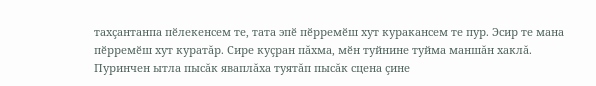тахçантанпа пӗлекенсем те, тата эпӗ пӗрремӗш хут куракансем те пур. Эсир те мана пӗрремӗш хут куратăр. Сире куçран пăхма, мӗн туйнине туйма маншăн хаклă. Пуринчен ытла пысăк яваплăха туятăп пысăк сцена çине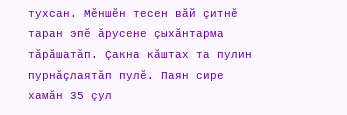тухсан. Мӗншӗн тесен вăй çитнӗ таран эпӗ ăрусене çыхăнтарма тăрăшатăп. Çакна кăштах та пулин пурнăçлаятăп пулӗ. Паян сире хамăн 35 çул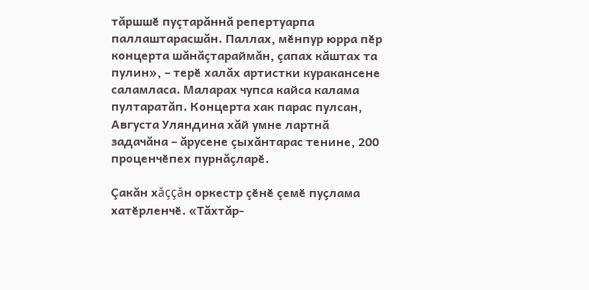тăршшӗ пуçтарăннă репертуарпа паллаштарасшăн. Паллах, мӗнпур юрра пӗр концерта шăнăçтараймăн, çапах кăштах та пулин», – терӗ халăх артистки куракансене саламласа. Маларах чупса кайса калама пултаратăп. Концерта хак парас пулсан, Августа Уляндина хăй умне лартнă задачăна – ăрусене çыхăнтарас тенине, 200 проценчӗпех пурнăçларӗ.

Çакăн хăççăн оркестр çӗнӗ çемӗ пуçлама хатӗрленчӗ. «Тăхтăр-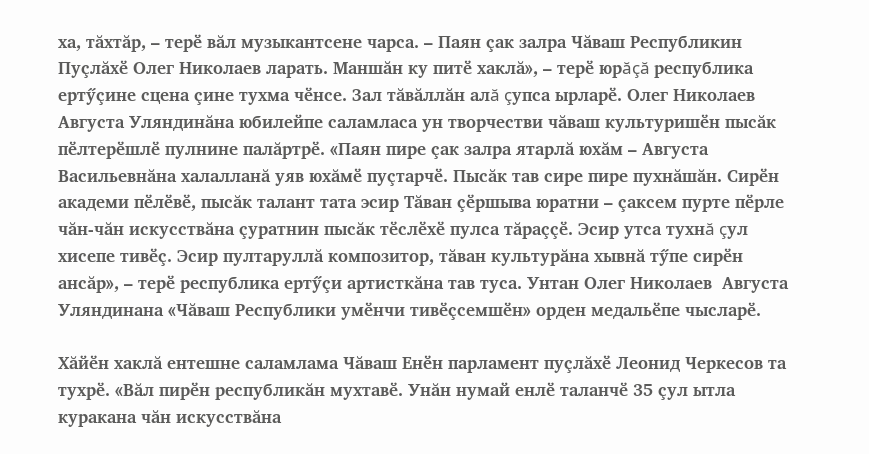ха, тăхтăр, – терӗ вăл музыкантсене чарса. – Паян çак залра Чăваш Республикин Пуçлăхӗ Олег Николаев ларать. Маншăн ку питӗ хаклă», – терӗ юрăçă республика ертӳçине сцена çине тухма чӗнсе. Зал тăвăллăн алă çупса ырларӗ. Олег Николаев Августа Уляндинăна юбилейпе саламласа ун творчестви чăваш культуришӗн пысăк пӗлтерӗшлӗ пулнине палăртрӗ. «Паян пире çак залра ятарлă юхăм – Августа Васильевнăна халалланă уяв юхăмӗ пуçтарчӗ. Пысăк тав сире пире пухнăшăн. Сирӗн академи пӗлӗвӗ, пысăк талант тата эсир Тăван çӗршыва юратни – çаксем пурте пӗрле чăн-чăн искусствăна çуратнин пысăк тӗслӗхӗ пулса тăраççӗ. Эсир утса тухнă çул хисепе тивӗç. Эсир пултаруллă композитор, тăван культурăна хывнă тӳпе сирӗн ансăр», – терӗ республика ертӳçи артисткăна тав туса. Унтан Олег Николаев  Августа Уляндинана «Чăваш Республики умӗнчи тивӗçсемшӗн» орден медальӗпе чысларӗ.

Хăйӗн хаклă ентешне саламлама Чăваш Енӗн парламент пуçлăхӗ Леонид Черкесов та тухрӗ. «Вăл пирӗн республикăн мухтавӗ. Унăн нумай енлӗ таланчӗ 35 çул ытла куракана чăн искусствăна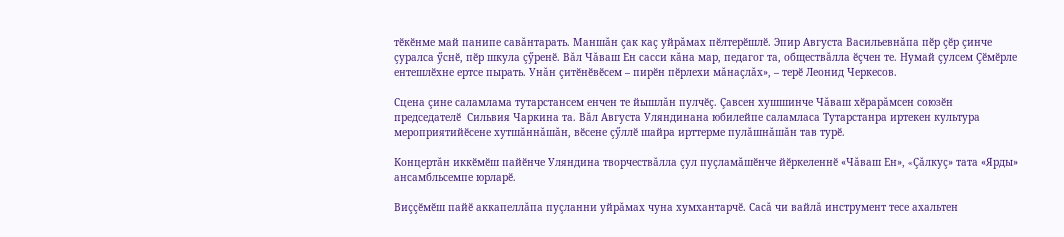тӗкӗнме май панипе савăнтарать. Маншăн çак каç уйрăмах пӗлтерӗшлӗ. Эпир Августа Васильевнăпа пӗр çӗр çинче çуралса ӳснӗ, пӗр шкула çӳренӗ. Вăл Чăваш Ен сасси кăна мар, педагог та, обществăлла ӗçчен те. Нумай çулсем Çӗмӗрле ентешлӗхне ертсе пырать. Унăн çитӗнӗвӗсем – пирӗн пӗрлехи мăнаçлăх», – терӗ Леонид Черкесов.

Сцена çине саламлама тутарстансем енчен те йышлăн пулчӗç. Çавсен хушшинче Чăваш хӗрарăмсен союзӗн председателӗ  Сильвия Чаркина та. Вăл Августа Уляндинана юбилейпе саламласа Тутарстанра иртекен культура мероприятийӗсене хутшăннăшăн, вӗсене çӳллӗ шайра ирттерме пулăшнăшăн тав турӗ.

Концертăн иккӗмӗш пайӗнче Уляндина творчествăлла çул пуçламăшӗнче йӗркеленнӗ «Чăваш Ен», «Çăлкуç» тата «Ярды» ансамбльсемпе юрларӗ.

Виççӗмӗш пайӗ аккапеллăпа пуçланни уйрăмах чуна хумхантарчӗ. Сасă чи вайлă инструмент тесе ахальтен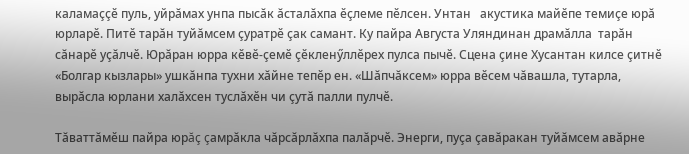каламаççӗ пуль, уйрăмах унпа пысăк ăсталăхпа ӗçлеме пӗлсен. Унтан   акустика майӗпе темиçе юрă юрларӗ. Питӗ тарăн туйăмсем çуратрӗ çак самант. Ку пайра Августа Уляндинан драмăлла  тарăн сăнарӗ уçăлчӗ. Юрăран юрра кӗвӗ-çемӗ çӗкленӳллӗрех пулса пычӗ. Сцена çине Хусантан килсе çитнӗ «Болгар кызлары» ушкăнпа тухни хăйне тепӗр ен. «Шăпчăксем» юрра вӗсем чăвашла, тутарла, вырăсла юрлани халăхсен туслăхӗн чи çутă палли пулчӗ.

Тăваттăмӗш пайра юрăç çамрăкла чăрсăрлăхпа палăрчӗ. Энерги, пуçа çавăракан туйăмсем авăрне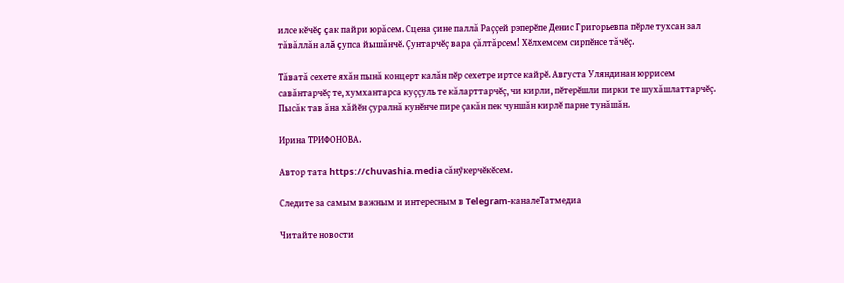илсе кӗчӗç çак пайри юрăсем. Сцена çине паллă Раççей рэперӗпе Денис Григорьевпа пӗрле тухсан зал тăвăллăн алă çупса йышăнчӗ. Çунтарчӗç вара çăлтăрсем! Хӗлхемсем сирпӗнсе тăчӗç.

Тăватă сехете яхăн пынă концерт калăн пӗр сехетре иртсе кайрӗ. Августа Уляндинан юррисем савăнтарчӗç те, хумхантарса куççуль те кăларттарчӗç, чи кирли, пӗтерӗшли пирки те шухăшлаттарчӗç. Пысăк тав ăна хăйӗн çуралнă кунӗнче пире çакăн пек чуншăн кирлӗ парне тунăшăн.

Ирина ТРИФОНОВА.

Автор тата https://chuvashia.media сăнӳкерчӗкӗсем.

Следите за самым важным и интересным в Telegram-каналеТатмедиа

Читайте новости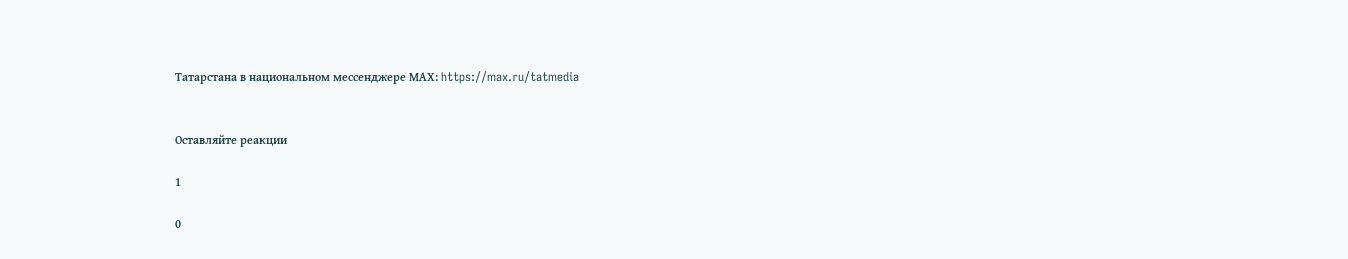Татарстана в национальном мессенджере MАХ: https://max.ru/tatmedia


Оставляйте реакции

1

0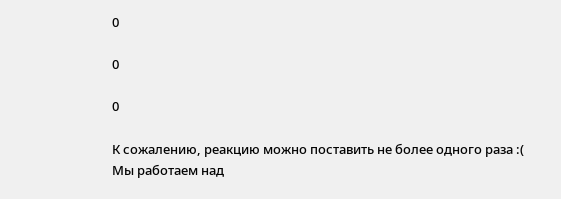0

0

0

К сожалению, реакцию можно поставить не более одного раза :(
Мы работаем над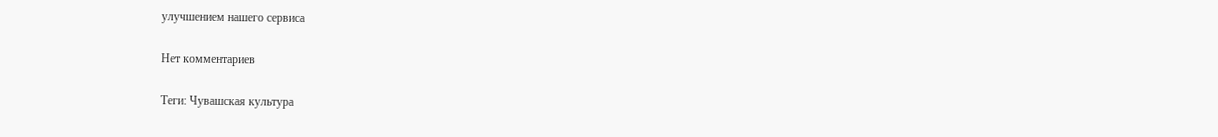улучшением нашего сервиса

Нет комментариев

Теги: Чувашская культура